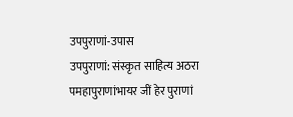उपपुराणां-उपास
उपपुराणां: संस्कृत साहित्य अठरा पमहापुराणांभायर जीं हेर पुराणां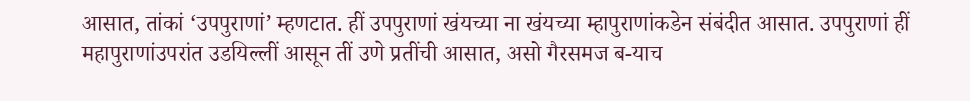आसात, तांकां ‘उपपुराणां’ म्हणटात. हीं उपपुराणां खंयच्या ना खंयच्या म्हापुराणांकडेन संबंदीत आसात. उपपुराणां हीं महापुराणांउपरांत उडयिल्लीं आसून तीं उणे प्रतींची आसात, असो गैरसमज ब-याच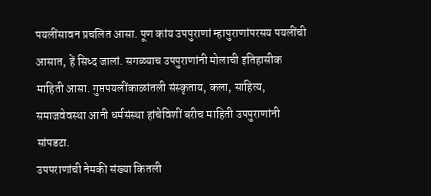पयलींसावन प्रचलित आसा. पूण कांय उपपुराणां म्हापुराणांपरसय पयलींची आसात, हें सिध्द जालां. सगळ्याच उपपुराणांनी मोलाची इतिहासीक माहिती आसा. गुप्तपयलींकाळांतली संस्कृताय, कला, साहित्य, समाजवेवस्था आनी धर्मसंस्था हांचेविशीं बरीच माहिती उपपुराणांनी सांपडटा.
उपपराणांची नेमकी संख्या कितली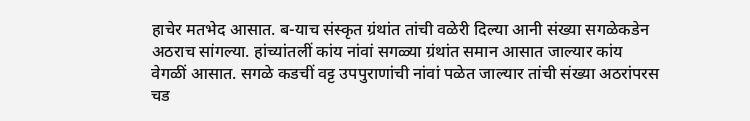हाचेर मतभेद आसात. ब-याच संस्कृत ग्रंथांत तांची वळेरी दिल्या आनी संख्या सगळेकडेन अठराच सांगल्या. हांच्यांतलीं कांय नांवां सगळ्या ग्रंथांत समान आसात जाल्यार कांय वेगळीं आसात. सगळे कडचीं वट्ट उपपुराणांची नांवां पळेत जाल्यार तांची संख्या अठरांपरस चड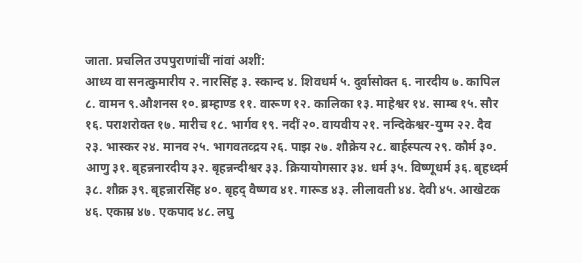जाता. प्रचलित उपपुराणांचीं नांवां अशीं:
आध्य वा सनत्कुमारीय २. नारसिंह ३. स्कान्द ४. शिवधर्म ५. दुर्वासोक्त ६. नारदीय ७. कापिल ८. वामन ९.औशनस १०. ब्रम्हाण्ड ११. वारूण १२. कालिका १३. माहेश्वर १४. साम्ब १५. सौर १६. पराशरोक्त १७. मारीच १८. भार्गव १९. नदीं २०. वायवीय २१. नन्दिकेश्वर-युग्म २२. दैव २३. भास्कर २४. मानव २५. भागवतव्द्रय २६. पाझ २७. शौक्रेय २८. बार्हस्पत्य २९. कौर्म ३०. आणु ३१. बृहन्ननारदीय ३२. बृहन्नन्दीश्वर ३३. क्रियायोगसार ३४. धर्म ३५. विष्णूधर्म ३६. बृहध्दर्म ३८. शौक्र ३९. बृहन्नारसिंह ४०. बृहद् वैष्णव ४१. गारूड ४३. लीलावती ४४. देवी ४५. आखेटक ४६. एकाम्र ४७. एकपाद ४८. लघु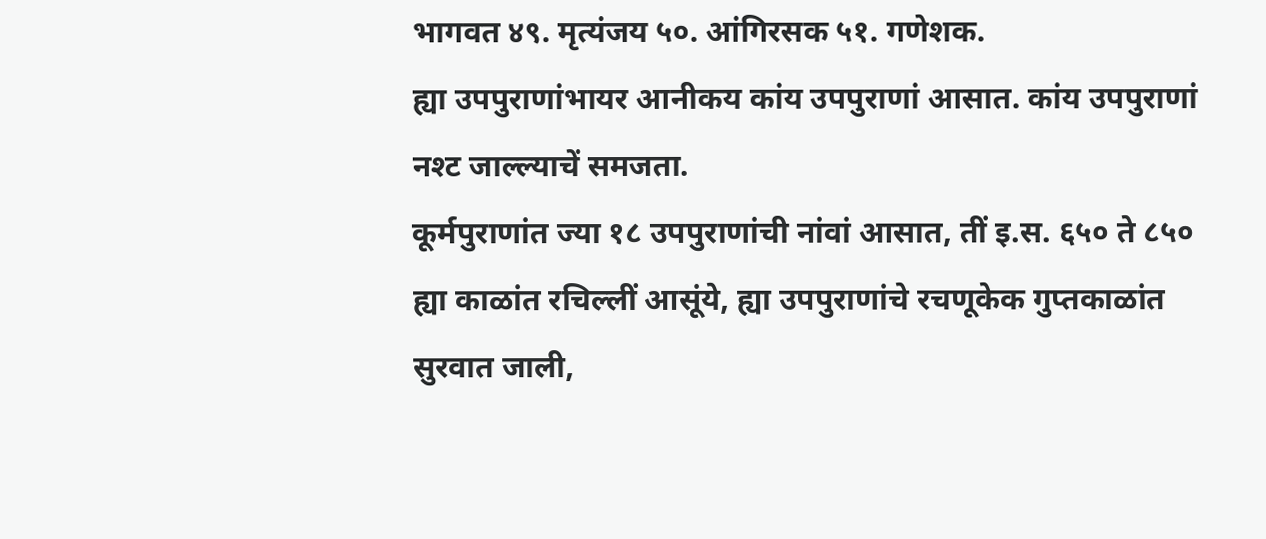भागवत ४९. मृत्यंजय ५०. आंगिरसक ५१. गणेशक.
ह्या उपपुराणांभायर आनीकय कांय उपपुराणां आसात. कांय उपपुराणां नश्ट जाल्ल्याचें समजता.
कूर्मपुराणांत ज्या १८ उपपुराणांची नांवां आसात, तीं इ.स. ६५० ते ८५० ह्या काळांत रचिल्लीं आसूंये, ह्या उपपुराणांचे रचणूकेक गुप्तकाळांत सुरवात जाली,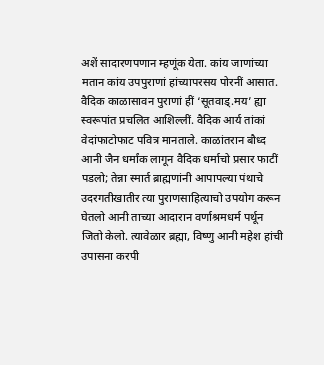अशें सादारणपणान म्हणूंक येता. कांय जाणांच्या मतान कांय उपपुराणां हांच्यापरसय पोरनीं आसात.
वैदिक काळासावन पुराणां हीं ‘सूतवाड्.मय’ ह्या स्वरूपांत प्रचलित आशिल्लीं. वैदिक आर्य तांकां वेदांफाटोफाट पवित्र मानताले. काळांतरान बौध्द आनी जैन धर्मांक लागून वैदिक धर्माचो प्रसार फाटीं पडलो; तेन्ना स्मार्त ब्राह्मणांनी आपापल्या पंथाचे उदरगतीखातीर त्या पुराणसाहित्याचो उपयोग करून घेतलो आनी ताच्या आदारान वर्णाश्रमधर्म पर्थून जितो केलो. त्यावेळार ब्रह्मा, विष्णु आनी महेश हांची उपासना करपी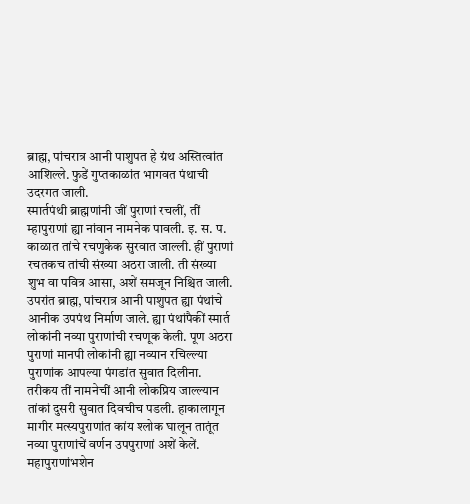ब्राह्म, पांचरात्र आनी पाशुपत हे ग्रंथ अस्तित्वांत आशिल्ले. फुडें गुप्तकाळांत भागवत पंथाची उदरगत जाली.
स्मार्तपंथी ब्राह्मणांनी जीं पुराणां रचलीं, तीं म्हापुराणां ह्या नांवान नामनेक पावली. इ. स. प. काळात तांचे रचणुकेक सुरवात जाल्ली. हीं पुराणां रचतकच तांची संख्या अठरा जाली. ती संख्या शुभ वा पवित्र आसा, अशें समजून निश्चित जाली. उपरांत ब्राह्म, पांचरात्र आनी पाशुपत ह्या पंथांचे आनीक उपपंथ निर्माण जाले. ह्या पंथांपैकीं स्मार्त लोकांनी नव्या पुराणांची रचणूक केली. पूण अठरा पुराणां मानपी लोकांनी ह्या नव्यान रचिल्ल्या पुराणांक आपल्या पंगडांत सुवात दिलीना. तरीकय तीं नामनेचीं आनी लोकप्रिय जाल्ल्यान तांकां दुसरी सुवात दिवचीच पडली. हाकालागून मागीर मत्स्यपुराणांत कांय श्लोक घालून तातूंत नव्या पुराणांचें वर्णन उपपुराणां अशें केलें.
महापुराणांभशेन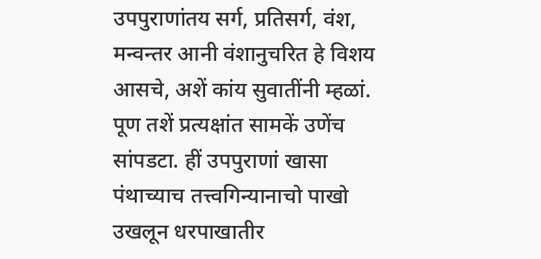उपपुराणांतय सर्ग, प्रतिसर्ग, वंश, मन्वन्तर आनी वंशानुचरित हे विशय आसचे, अशें कांय सुवातींनी म्हळां. पूण तशें प्रत्यक्षांत सामकें उणेंच सांपडटा. हीं उपपुराणां खासा पंथाच्याच तत्त्वगिन्यानाचो पाखो उखलून धरपाखातीर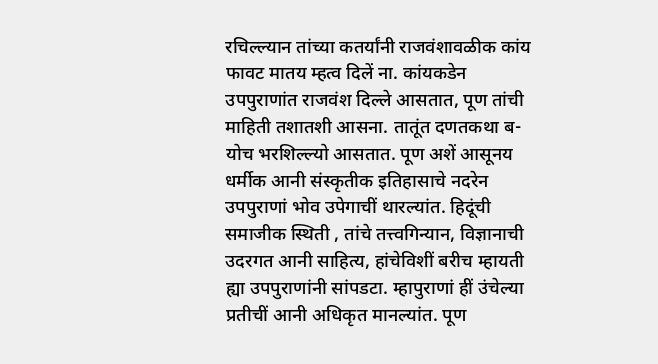रचिल्ल्यान तांच्या कतर्यांनी राजवंशावळीक कांय फावट मातय म्हत्व दिलें ना. कांयकडेन उपपुराणांत राजवंश दिल्ले आसतात, पूण तांची माहिती तशातशी आसना. तातूंत दणतकथा ब-योच भरशिल्ल्यो आसतात. पूण अशें आसूनय धर्मीक आनी संस्कृतीक इतिहासाचे नदरेन उपपुराणां भोव उपेगाचीं थारल्यांत. हिदूंची समाजीक स्थिती , तांचे तत्त्वगिन्यान, विज्ञानाची उदरगत आनी साहित्य, हांचेविशीं बरीच म्हायती ह्या उपपुराणांनी सांपडटा. म्हापुराणां हीं उंचेल्या प्रतीचीं आनी अधिकृत मानल्यांत. पूण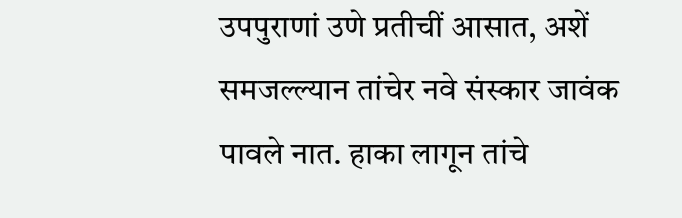उपपुराणां उणे प्रतीचीं आसात, अशें समजल्ल्यान तांचेर नवे संस्कार जावंक पावले नात. हाका लागून तांचे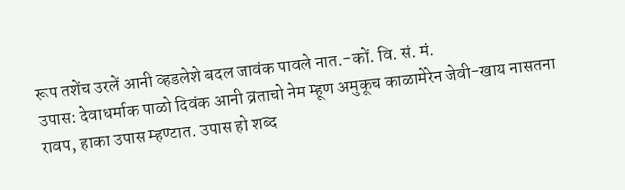रूप तशेंच उरलें आनी व्हडलेशे बदल जावंक पावले नात.-कों. वि. सं. मं.
उपास: देवाधर्माक पाळो दिवंक आनी व्रताचो नेम म्हूण अमुकूच काळामेरेन जेवी-खाय नासतना रावप, हाका उपास म्हण्टात. उपास हो शब्द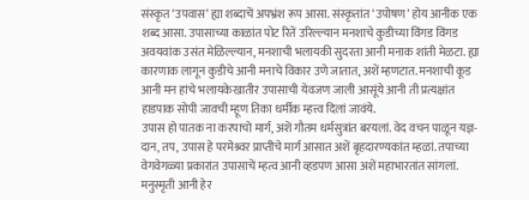संस्कृत ‘उपवास’ ह्या शब्दाचें अपभ्रंश रूप आसा. संस्कृतांत ‘उपोषण’ होय आनीक एक शब्द आसा. उपासाच्या काळांत पोट रितें उरिल्ल्यान मनशाचे कुडीच्या विंगड विंगड अवयवांक उसंत मेळिल्ल्यान, मनशाची भलायकी सुदरता आनी मनाक शांती मेळटा. ह्या कारणाक लागून कुडीचे आनी मनाचे विकार उणे जातात, अशें म्हणटात. मनशाची कूड आनी मन हांचे भलायकेखातीर उपासाची येवजण जाली आसूंये आनी ती प्रत्यक्षांत हाडपाक सोपी जावची म्हूण तिका धर्मीक म्हत्त्व दिलां जावंये.
उपास हो पातक ना करपाचो मार्ग, अशें गौतम धर्मसुत्रांत बरयलां. वेद वचन पाळून यज्ञ-दान, तप, उपास हे परमेश्र्वर प्राप्तीचे मार्ग आसात अशें बृहदारण्यकांत म्हळां. तपाच्या वेगवेगळ्या प्रकारांत उपासाचें म्हत्व आनी व्हडपण आसा अशें महाभारतांत सांगलां. मनुस्मृती आनी हेर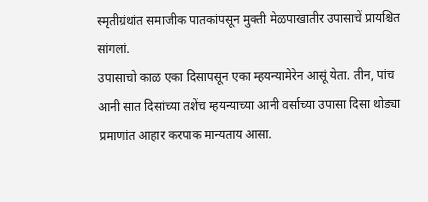स्मृतीग्रंथांत समाजीक पातकांपसून मुक्ती मेळपाखातीर उपासाचें प्रायश्चित सांगलां.
उपासाचो काळ एका दिसापसून एका म्हयन्यामेरेन आसूं येता. तीन, पांच आनी सात दिसांच्या तशेंच म्हयन्याच्या आनी वर्साच्या उपासा दिसा थोड्या प्रमाणांत आहार करपाक मान्यताय आसा.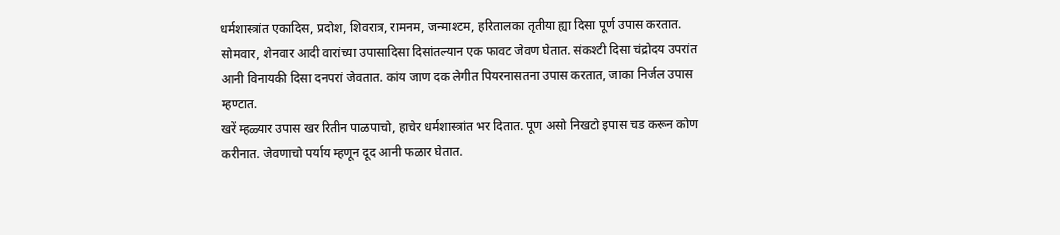धर्मशास्त्रांत एकादिस, प्रदोश, शिवरात्र, रामनम, जन्माश्टम, हरितालका तृतीया ह्या दिसा पूर्ण उपास करतात. सोमवार, शेनवार आदी वारांच्या उपासादिसा दिसांतल्यान एक फावट जेवण घेतात. संकश्टी दिसा चंद्रोदय उपरांत आनी विनायकी दिसा दनपरां जेवतात. कांय जाण दक लेगीत पियरनासतना उपास करतात, जाका निर्जल उपास म्हण्टात.
खरें म्हळ्यार उपास खर रितीन पाळपाचो, हाचेर धर्मशास्त्रांत भर दितात. पूण असो निखटो इपास चड करून कोण करीनात. जेवणाचो पर्याय म्हणून दूद आनी फळार घेतात.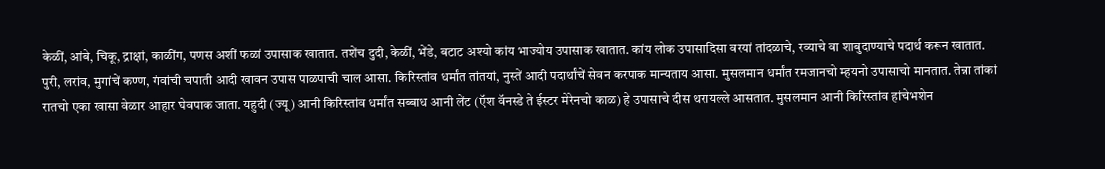केळीं, आंबे, चिकू, द्राक्षां, काळींग, पणस अशीं फळां उपासाक खातात. तशेंच दुदी, केळीं, भेंडे, बटाट अश्यो कांय भाज्योय उपासाक खातात. कांय लोक उपासादिसा वरयां तांदळाचे, रव्याचे वा शाबुदाण्याचे पदार्थ करून खातात.
पुरी, लरांव, मुगांचें कण्ण, गंवांची चपाती आदी खावन उपास पाळपाची चाल आसा. किरिस्तांव धर्मांत तांतयां, नुस्तें आदी पदार्थांचें सेवन करपाक मान्यताय आसा. मुसलमान धर्मांत रमजानचो म्हयनो उपासाचो मानतात. तेन्ना तांकां रातचो एका खासा वेळार आहार घेवपाक जाता. यहुदी (ज्यू) आनी किरिस्तांव धर्मांत सब्बाध आनी लेंट (ऍश वॅनस्डे ते ईस्टर मेरेनचो काळ) हे उपासाचे दीस थरायल्ले आसतात. मुसलमान आनी किरिस्तांव हांचेभशेन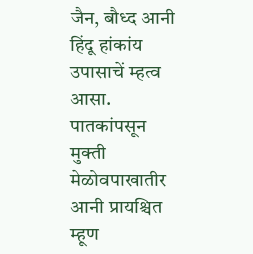जैन, बौध्द आनी हिंदू हांकांय उपासाचें म्हत्व आसा. पातकांपसून मुक्ती मेळोवपाखातीर आनी प्रायश्चित म्हूण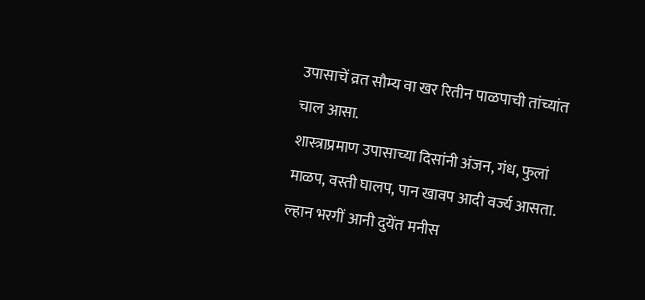उपासाचें व्रत सौम्य वा खर रितीन पाळपाची तांच्यांत चाल आसा.
शास्त्राप्रमाण उपासाच्या दिसांनी अंजन, गंध, फुलां माळप, वस्ती घालप, पान खावप आदी वर्ज्य आसता. ल्हान भरगीं आनी दुयेंत मनीस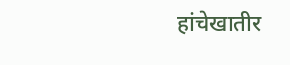हांचेखातीर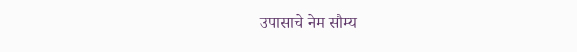उपासाचे नेम सौम्य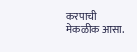करपाची मेकळीक आसा.